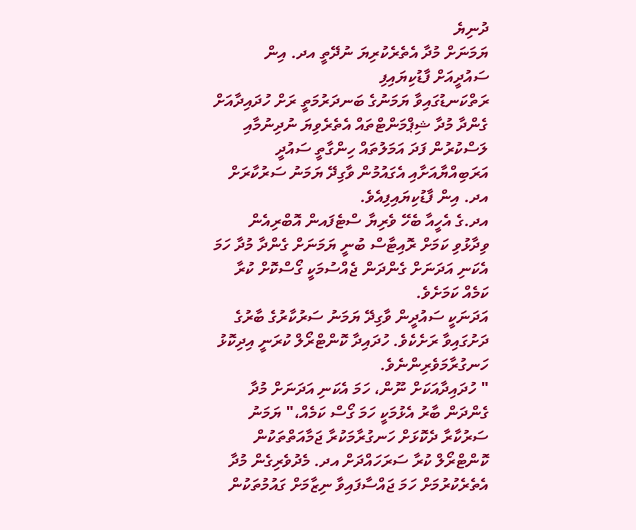ދުނިޔެ
ޔަމަނަށް މުދާ އެތެރެކުރިޔަ ނުދޭތީ އދ. އިން ސައުދީއަށް ފާޑުކިޔައިފި
ރަތްކަނޑުގައިވާ ޔަމަނުގެ ބަނދަރުމަތީ ރަށް ހުދައިދާއަށް ގެންދާ މުދާ ޝިޕްމަންޓްތައް އެތެރެވިޔަ ނުދިނުމާއި ލަސްކުރުން ފަދަ އަމަލުތައް ހިންގާތީ ސައުދީ އަރަބިއްޔާއަށާއި އެގައުމުން ވާގިދޭ ޔަމަނު ސަރުކާރަށް އދ. އިން ފާޑުކިޔައިފިއެވެ.
އދ.ގެ އެހީއާ ބެހޭ ވެރިޔާ ސްޓެފައން އޮބްރިއެން ވިދާޅުވި ކަމަށް ރޮއިޓާސް ބުނީ ޔަމަނަށް ގެންދާ މުދާ ހަމަ އެކަނި އަދަނަށް ގެންދަން ޖެއްސުމަކީ ގޯސްކޮށް ކުރާ ކަމެއް ކަމަށެވެ.
އަދަނަކީ ސައުދީން ވާގިދޭ ޔަމަނު ސަރުކާރުގެ ބާރުގެ ދަށުގައިވާ ރަށެކެވެ. ހުދައިދާ ކޮންޓްރޯލް ކުރަނީ އިދިކޮޅު ހަނގުރާމަވެރިންނެވެ.
" ހުދައިދާއަކަށް ނޫން، ހަމަ އެކަނި އަދަނަށް މުދާ ގެންދަން ބާރު އެޅުމަކީ ހަމަ ގޯސް ކަމެއް،" ޔަމަނު ސަރުކާރާ ދެކޮޅަށް ހަނގުރާމަކުރާ ޖަމާއަތްތަކުން ކޮންޓްރޯލް ކުރާ ސަރަހައްދަށް އދ. މެދުވެރިގެން މުދާ އެތެރެކުރުމަށް ހަމަ ޖައްސާފައިވާ ނިޒާމަށް ގައުމުތަކުން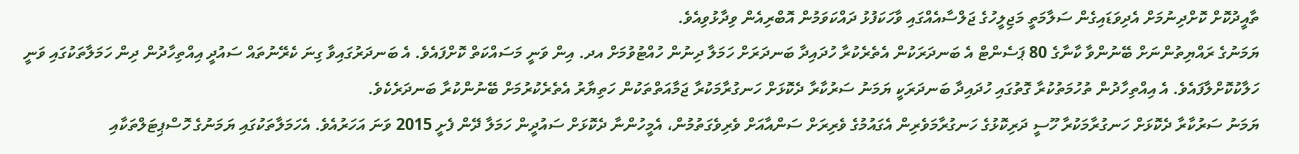ތާއީދުކޮށް ކޮށްދިނުމަށް އެދިވަޑައިގެން ސަލާމަތީ މަޖިލީހުގެ ޖަލްސާއެއްގައި ވާހަކަފުޅު ދައްކަވަމުން އޮބްރިއެން ވިދާޅުވިއެވެ.
ޔަމަނުގެ ރައްޔިތުންނަށް ބޭނުންވާ ކާނާގެ 80 ޕަސެންޓް އެ ބަނދަރަކުން އެތެރެކުރާ ހުދައިދާ ބަނދަރަށް ހަމަލާ ދިނުން ހުއްޓުވުމަށް އދ. އިން ވަނީ މަސައްކަތް ކޮށްފައެވެ. އެ ބަނދަރުގައިވާ ގިނަ ކެރޭނުތައް ސައުދީ އިއްތިހާދުން ދިން ހަމަލާތަކުގައި ވަނީ ހަލާކުކޮށްލާފައެވެ. އެ އިއްތިހާދުން ތުހުމަތުކުރާ ގޮތުގައި ހުދައިދާ ބަނދަރަކީ ޔަމަނު ސަރުކާރާ ދެކޮޅަށް ހަނގުރާމަކުރާ ޖަމާއަތްތަކުން ހަތިޔާރު އެތެރެކުރުމަށް ބޭނުންކުރާ ބަނދަރެކެވެ.
ޔަމަނު ސަރުކާރާ ދެކޮޅަށް ހަނގުރާމަކުރާ ހޫސީ ދަރިކޮޅުގެ ހަނގުރާމަވެރިން އެގައުމުގެ ވެރިރަށް ސަންއާއަށް ވެރިވެގަތުމުން، އެމީހުންނާ ދެކޮޅަށް ސައުދީން ހަމަލާ ދޭން ފެށީ 2015 ވަނަ އަހަރުއެވެ. އެހަމަލާތަކުގައި ޔަމަނުގެ ހޮސްޕިޓަލްތަކާއި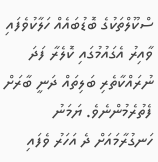ސްކޫލްތަކުގެ ބޮޑުބައެއް ހަލާކުވެފައި ވާއިރު އެގައުމުގައި ކޮލެރާ ފަދަ ނުރައްކާތެރި ބަލިތައް ދަނީ ބާރަށް ފެތުރެމުންނެވެ. ޔަމަނު ހަނގުރާމައަށް ދެ އަހަރު ވެފައި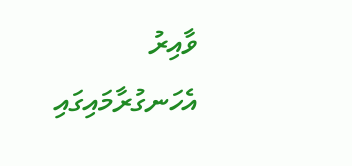ވާއިރު އެހަނގުރާމައިގައި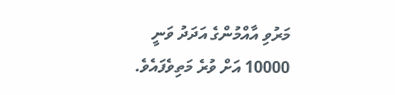މަރުވި އާއްމުންގެ އަދަދު ވަނީ 10000 އަށް ވުރެ މަތިވެފައެވެ.